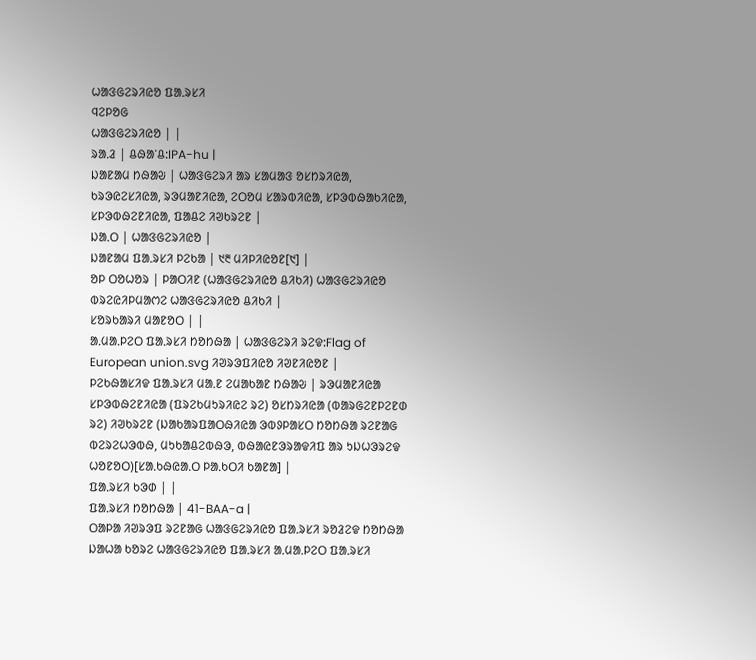ᱦᱟᱝᱜᱮᱨᱤᱭᱚ ᱯᱟᱹᱨᱥᱤ
ᱧᱮᱞᱚᱜ
ᱦᱟᱝᱜᱮᱨᱤᱭᱚ | |
ᱨᱟᱹᱲ | ᱪᱷᱟᱸᱪ:IPA-hu |
ᱡᱟᱱᱟᱢ ᱴᱷᱟᱶ | ᱦᱟᱝᱜᱮᱨᱤ ᱟᱨ ᱥᱟᱢᱟᱝ ᱚᱥᱴᱨᱤᱭᱟ, ᱠᱨᱳᱭᱮᱥᱤᱭᱟ, ᱨᱳᱢᱟᱱᱤᱭᱟ, ᱮᱛᱚᱢ ᱥᱟᱨᱵᱤᱭᱟ, ᱥᱞᱳᱵᱷᱟᱠᱤᱭᱟ, ᱥᱞᱳᱵᱷᱮᱱᱤᱭᱟ, ᱯᱟᱪᱮ ᱤᱣᱠᱨᱮᱱ |
ᱡᱟᱹᱛ | ᱦᱟᱝᱜᱮᱨᱤᱭᱚ |
ᱡᱟᱱᱟᱢ ᱯᱟᱹᱨᱥᱤ ᱞᱮᱠᱟ | ᱑᱓ ᱢᱤᱞᱤᱭᱚᱱ[᱑] |
ᱚᱞ ᱛᱚᱦᱚᱨ | ᱞᱟᱛᱤᱱ (ᱦᱟᱝᱜᱮᱨᱤᱭᱚ ᱪᱤᱠᱤ) ᱦᱟᱝᱜᱮᱨᱤᱭᱚ ᱵᱨᱮᱭᱤᱞᱢᱟᱬᱮ ᱦᱟᱝᱜᱮᱨᱤᱭᱚ ᱪᱤᱠᱤ |
ᱥᱚᱨᱠᱟᱨᱤ ᱢᱟᱱᱚᱛ | |
ᱟᱹᱢᱟᱹᱞᱮᱛ ᱯᱟᱹᱨᱥᱤ ᱴᱚᱴᱷᱟ | ᱦᱟᱝᱜᱮᱨᱤ ᱨᱮᱫ:Flag of European union.svg ᱤᱣᱨᱳᱯᱤᱭᱚ ᱤᱣᱱᱤᱭᱚᱱ |
ᱞᱮᱠᱷᱟᱥᱤᱫ ᱯᱟᱹᱨᱥᱤ ᱢᱟᱹᱱ ᱮᱢᱟᱠᱟᱱ ᱴᱷᱟᱶ | ᱨᱳᱢᱟᱱᱤᱭᱟ
ᱥᱞᱳᱵᱷᱮᱱᱤᱭᱟ (ᱯᱨᱮᱠᱢᱩᱨᱤᱭᱮ ᱨᱮ) ᱚᱥᱴᱨᱤᱭᱟ (ᱵᱟᱨᱜᱮᱱᱞᱮᱱᱰ ᱨᱮ) ᱤᱣᱠᱨᱮᱱ (ᱡᱟᱠᱟᱨᱯᱟᱛᱷᱤᱭᱟ ᱳᱵᱽᱞᱟᱥᱛ ᱴᱚᱴᱷᱟ ᱨᱮᱱᱟᱜ ᱵᱮᱨᱮᱦᱳᱵᱷ, ᱢᱩᱠᱟᱪᱮᱵᱷᱳ, ᱵᱷᱟᱭᱱᱳᱨᱟᱫᱤᱯ ᱟᱨ ᱩᱡᱦᱳᱨᱮᱫ ᱦᱚᱱᱚᱛ)[ᱥᱟᱹᱠᱷᱭᱟᱹᱛ ᱞᱟᱹᱠᱛᱤ ᱠᱟᱱᱟ] |
ᱯᱟᱹᱨᱥᱤ ᱠᱳᱰ | |
ᱯᱟᱹᱨᱥᱤ ᱴᱚᱴᱷᱟ | 41-BAA-a |
ᱛᱟᱞᱟ ᱤᱣᱨᱳᱯ ᱨᱮᱱᱟᱜ ᱦᱟᱝᱜᱮᱨᱤᱭᱚ ᱯᱟᱹᱨᱥᱤ ᱨᱚᱲᱮᱫ ᱴᱚᱴᱷᱟ ᱡᱟᱦᱟ ᱠᱚᱨᱮ ᱦᱟᱝᱜᱮᱨᱤᱭᱚ ᱯᱟᱹᱨᱥᱤ ᱟᱹᱢᱟᱹᱞᱮᱛ ᱯᱟᱹᱨᱥᱤ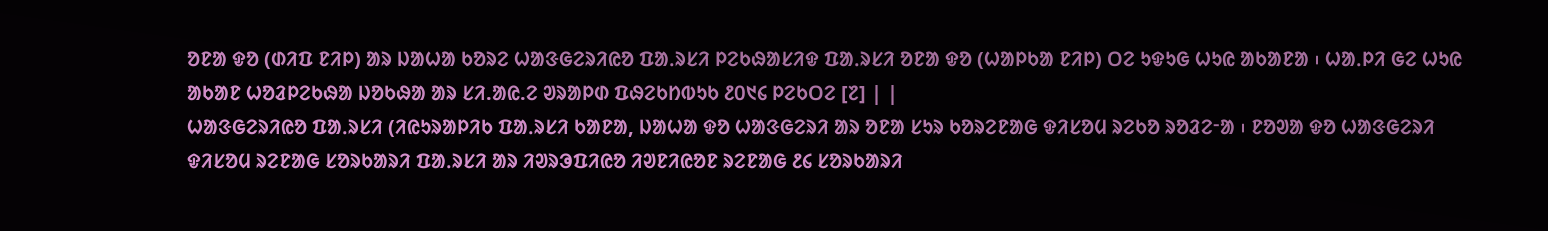ᱚᱱᱟ ᱫᱚ (ᱰᱤᱯ ᱱᱤᱞ) ᱟᱨ ᱡᱟᱦᱟ ᱠᱚᱨᱮ ᱦᱟᱝᱜᱮᱨᱤᱭᱚ ᱯᱟᱹᱨᱥᱤ ᱞᱮᱠᱷᱟᱥᱤᱫ ᱯᱟᱹᱨᱥᱤ ᱚᱱᱟ ᱫᱚ (ᱦᱟᱞᱠᱟ ᱱᱤᱞ) ᱛᱮ ᱩᱫᱩᱜ ᱦᱩᱭ ᱟᱠᱟᱱᱟ ᱾ ᱦᱟᱹᱞᱤ ᱜᱮ ᱦᱩᱭ ᱟᱠᱟᱱ ᱦᱚᱲᱞᱮᱠᱷᱟ ᱡᱚᱠᱷᱟ ᱟᱨ ᱥᱤ.ᱟᱭ.ᱮ ᱣᱨᱟᱞᱰ ᱯᱷᱮᱠᱴᱵᱩᱠ ᱒᱐᱑᱔ ᱞᱮᱠᱛᱮ [᱗] | |
ᱦᱟᱝᱜᱮᱨᱤᱭᱚ ᱯᱟᱹᱨᱥᱤ (ᱤᱭᱩᱨᱟᱞᱤᱠ ᱯᱟᱹᱨᱥᱤ ᱠᱟᱱᱟ, ᱡᱟᱦᱟ ᱫᱚ ᱦᱟᱝᱜᱮᱨᱤ ᱟᱨ ᱚᱱᱟ ᱥᱩᱨ ᱠᱚᱨᱮᱱᱟᱜ ᱫᱤᱥᱚᱢ ᱨᱮᱠᱚ ᱨᱚᱲᱮᱼᱟ ᱾ ᱱᱚᱣᱟ ᱫᱚ ᱦᱟᱝᱜᱮᱨᱤ ᱫᱤᱥᱚᱢ ᱨᱮᱱᱟᱜ ᱥᱚᱨᱠᱟᱨᱤ ᱯᱟᱹᱨᱥᱤ ᱟᱨ ᱤᱣᱨᱳᱯᱤᱭᱚ ᱤᱣᱱᱤᱭᱚᱱ ᱨᱮᱱᱟᱜ ᱒᱔ ᱥᱚᱨᱠᱟᱨᱤ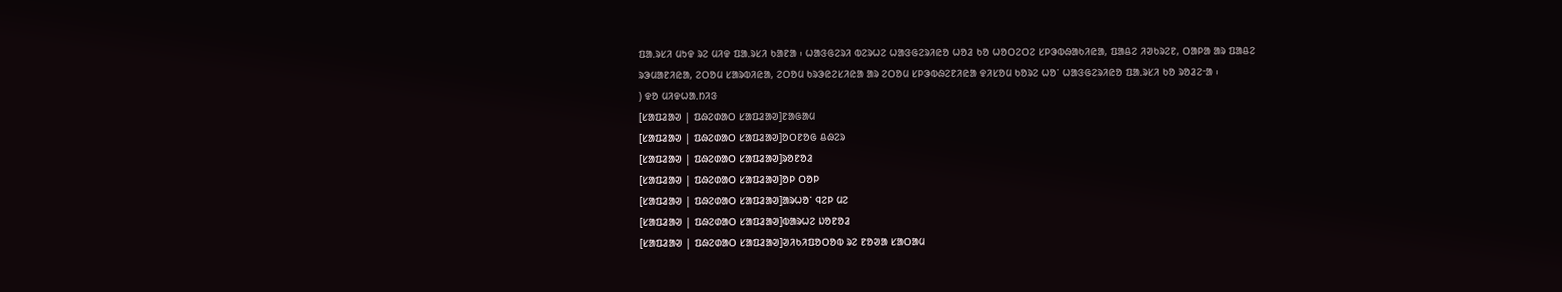ᱯᱟᱹᱨᱥᱤ ᱢᱩᱫ ᱨᱮ ᱢᱤᱫ ᱯᱟᱹᱨᱥᱤ ᱠᱟᱱᱟ ᱾ ᱦᱟᱝᱜᱮᱨᱤ ᱵᱮᱨᱦᱮ ᱦᱟᱝᱜᱮᱨᱤᱭᱚ ᱦᱚᱲ ᱠᱚ ᱦᱚᱛᱮᱛᱮ ᱥᱞᱳᱵᱷᱟᱠᱤᱭᱟ, ᱯᱟᱪᱮ ᱤᱣᱠᱨᱮᱱ, ᱛᱟᱞᱟ ᱟᱨ ᱯᱟᱪᱮ ᱨᱳᱢᱟᱱᱤᱭᱟ, ᱮᱛᱚᱢ ᱥᱟᱨᱵᱤᱭᱟ, ᱮᱛᱚᱢ ᱠᱨᱳᱭᱮᱥᱤᱭᱟ ᱟᱨ ᱮᱛᱚᱢ ᱥᱞᱳᱵᱷᱮᱱᱤᱭᱟ ᱫᱤᱥᱚᱢ ᱠᱚᱨᱮ ᱦᱚᱸ ᱦᱟᱝᱜᱮᱨᱤᱭᱚ ᱯᱟᱹᱨᱥᱤ ᱠᱚ ᱨᱚᱲᱮᱼᱟ ᱾
) ᱫᱚ ᱢᱤᱫᱦᱟᱹᱴᱤᱝ
[ᱥᱟᱯᱲᱟᱣ | ᱯᱷᱮᱰᱟᱛ ᱥᱟᱯᱲᱟᱣ]ᱱᱟᱜᱟᱢ
[ᱥᱟᱯᱲᱟᱣ | ᱯᱷᱮᱰᱟᱛ ᱥᱟᱯᱲᱟᱣ]ᱚᱛᱱᱚᱜ ᱪᱷᱮᱨ
[ᱥᱟᱯᱲᱟᱣ | ᱯᱷᱮᱰᱟᱛ ᱥᱟᱯᱲᱟᱣ]ᱨᱚᱱᱚᱲ
[ᱥᱟᱯᱲᱟᱣ | ᱯᱷᱮᱰᱟᱛ ᱥᱟᱯᱲᱟᱣ]ᱚᱞ ᱛᱚᱞ
[ᱥᱟᱯᱲᱟᱣ | ᱯᱷᱮᱰᱟᱛ ᱥᱟᱯᱲᱟᱣ]ᱟᱨᱦᱚᱸ ᱧᱮᱞ ᱢᱮ
[ᱥᱟᱯᱲᱟᱣ | ᱯᱷᱮᱰᱟᱛ ᱥᱟᱯᱲᱟᱣ]ᱵᱟᱨᱦᱮ ᱡᱚᱱᱚᱲ
[ᱥᱟᱯᱲᱟᱣ | ᱯᱷᱮᱰᱟᱛ ᱥᱟᱯᱲᱟᱣ]ᱣᱤᱠᱤᱯᱚᱛᱚᱵ ᱨᱮ ᱱᱚᱣᱟ ᱥᱟᱛᱟᱢ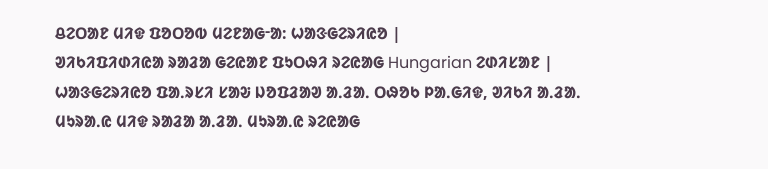ᱪᱮᱛᱟᱱ ᱢᱤᱫ ᱯᱚᱛᱚᱵ ᱢᱮᱱᱟᱜᱼᱟ: ᱦᱟᱝᱜᱮᱨᱤᱭᱚ |
ᱣᱤᱠᱤᱯᱤᱰᱤᱭᱟ ᱨᱟᱲᱟ ᱜᱮᱭᱟᱱ ᱯᱩᱛᱷᱤ ᱨᱮᱭᱟᱜ Hungarian ᱮᱰᱤᱥᱟᱱ |
ᱦᱟᱝᱜᱮᱨᱤᱭᱚ ᱯᱟᱹᱨᱥᱤ ᱥᱟᱶ ᱡᱚᱯᱲᱟᱣ ᱟᱹᱲᱟᱹ ᱛᱷᱚᱠ ᱞᱟᱹᱜᱤᱫ, ᱣᱤᱠᱤ ᱟᱹᱲᱟᱹ ᱢᱩᱨᱟᱹᱭ ᱢᱤᱫ ᱨᱟᱲᱟ ᱟᱹᱲᱟᱹ ᱢᱩᱨᱟᱹᱭ ᱨᱮᱭᱟᱜ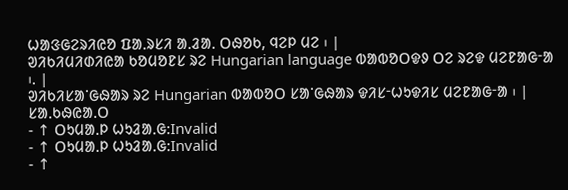ᱦᱟᱝᱜᱮᱨᱤᱭᱚ ᱯᱟᱹᱨᱥᱤ ᱟᱹᱲᱟᱹ ᱛᱷᱚᱠ, ᱧᱮᱞ ᱢᱮ ᱾ |
ᱣᱤᱠᱤᱢᱤᱰᱤᱭᱟ ᱠᱚᱢᱚᱱᱥ ᱨᱮ Hungarian language ᱵᱟᱵᱚᱛᱫᱽ ᱛᱮ ᱨᱮᱫ ᱢᱮᱱᱟᱜᱼᱟ ᱾. |
ᱣᱤᱠᱤᱥᱟᱸᱜᱷᱟᱨ ᱨᱮ Hungarian ᱵᱟᱵᱚᱛ ᱥᱟᱸᱜᱷᱟᱨ ᱫᱤᱥᱼᱦᱩᱫᱤᱥ ᱢᱮᱱᱟᱜᱼᱟ ᱾ |
ᱥᱟᱹᱠᱷᱭᱟᱹᱛ
- ↑ ᱛᱩᱢᱟᱹᱞ ᱦᱩᱲᱟᱹᱜ:Invalid
- ↑ ᱛᱩᱢᱟᱹᱞ ᱦᱩᱲᱟᱹᱜ:Invalid
- ↑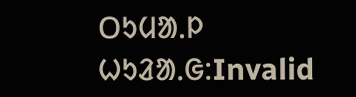ᱛᱩᱢᱟᱹᱞ ᱦᱩᱲᱟᱹᱜ:Invalid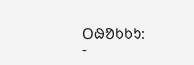ᱛᱷᱚᱠᱠᱩ:
-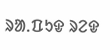ᱨᱟᱹᱯᱩᱫ ᱨᱮᱫ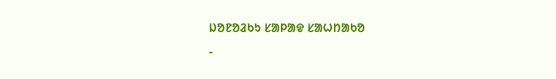ᱡᱚᱱᱚᱲᱠᱩ ᱥᱟᱞᱟᱫ ᱥᱟᱦᱴᱟᱠᱚ
-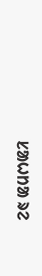ᱥᱟᱦᱴᱟ ᱨᱮ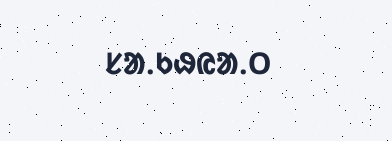ᱥᱟᱹᱠᱷᱭᱟᱹᱛ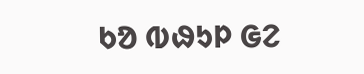ᱠᱚ ᱵᱷᱩᱞ ᱜᱮ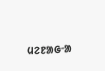ᱢᱮᱱᱟᱜᱼᱟ